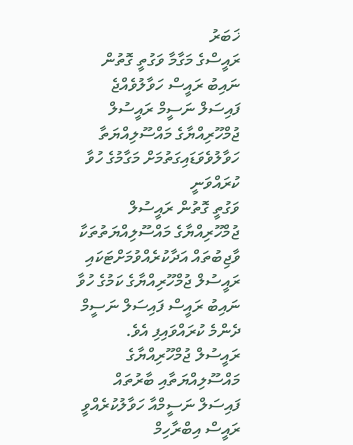ޚަބަރު
ރައީސްގެ މަގާމާ ވަގުތީ ގޮތުން ނައިބު ރައީސް ހަވާލުވެއްޖެ
ފައިސަލް ނަސީމް ރައީސުލް ޖުމްހޫރިއްޔާގެ މައްސޫލިއްޔަތާ ހަވާލުވެވަޑައިގަތުމަށް މަގާމުގެ ހުވާ ކުރައްވަނީ
ވަގުތީ ގޮތުން ރައީސުލް ޖުމްހޫރިއްޔާގެ މައްސޫލިއްޔަތުތަކާ ވާޖިބުތައް އަދާކުރެއްވުމަށްޓަކައި ރައީސުލް ޖުމްހޫރިއްޔާގެ ކަމުގެ ހުވާ ނައިބު ރައީސް ފައިސަލް ނަސީމް ދެންމެ ކުރައްވައިފި އެވެ.
ރައީސުލް ޖުމްހޫރިއްޔާގެ މައްސޫލިއްޔަތާއި ބާރުތައް ފައިސަލް ނަސީމްއާ ހަވާލުކުރެއްވީ ރައީސް އިބްރާހިމް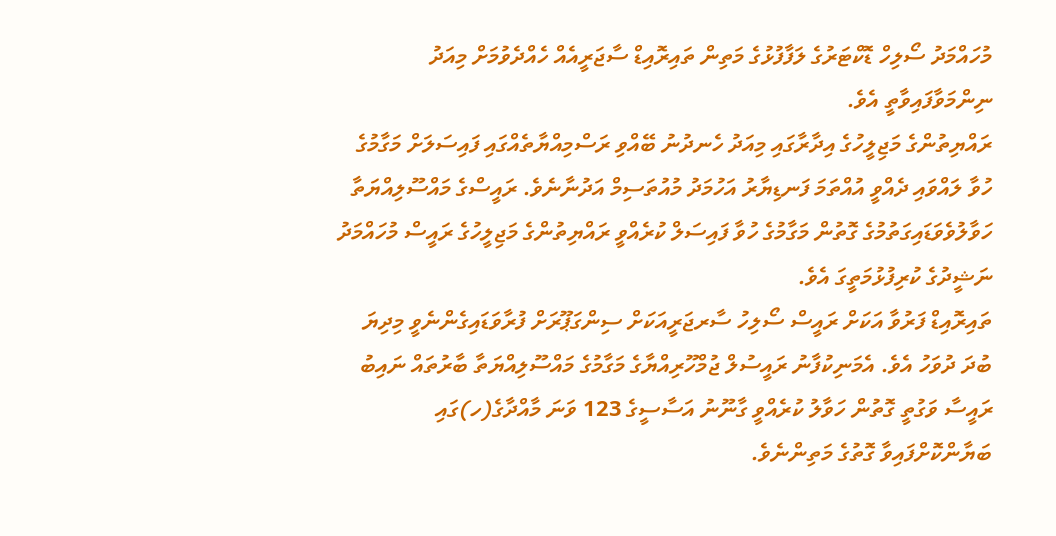މުހައްމަދު ސޯލިހް ޑޮކްޓަރުގެ ލަފާފުޅުގެ މަތިން ތައިރޮއިޑް ސާޖަރީއެއް ހެއްދެވުމަށް މިއަދު ނިންމަވާފައިވާތީ އެވެ.
ރައްޔިތުންގެ މަޖިލީހުގެ އިދާރާގައި މިއަދު ހެނދުނު ބޭއްވި ރަސްމިއްޔާތެއްގައި ފައިސަލަށް މަގާމުގެ ހުވާ ލައްވައި ދެއްވީ އުއްތަމަ ފަނޑިޔާރު އަހުމަދު މުއުތަސިމް އަދުނާނެވެ. ރައީސްގެ މައްސޫލިއްޔަތާ ހަވާލުވެވަޑައިގަތުމުގެ ގޮތުން މަގާމުގެ ހުވާ ފައިސަލް ކުރެއްވީ ރައްޔިތުންގެ މަޖިލީހުގެ ރައީސް މުހައްމަދު ނަޝީދުގެ ކުރިފުޅުމަތީގަ އެވެ.
ތައިރޮއިޑް ފަރުވާ އަކަށް ރައީސް ސޯލިހު ސާރޖަރީއަކަށް ސިންގަޕޫރަށް ފުރާވަޑައިގެންނެވީ މިދިޔަ ބުދަ ދުވަހު އެވެ. އެމަނިކުފާނު ރައީސުލް ޖުމްހޫރިއްޔާގެ މަގާމުގެ މައްސޫލިއްޔަތާ ބާރުތައް ނައިބު ރައީސާ ވަގުތީ ގޮތުން ހަވާލު ކުރެއްވީ ގާނޫނު އަސާސީގެ 123 ވަނަ މާއްދާގެ(ހ)ގައި ބަޔާންކޮށްފައިވާ ގޮތުގެ މަތިންނެވެ.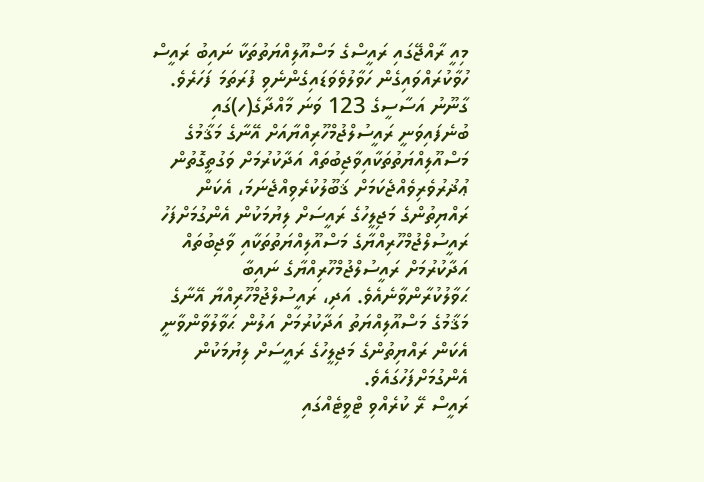މިއީ ރާއްޖޭގައި ރައީސްގެ މަސްއޫލިއްޔަތުތަކާ ނައިބު ރައީސް ހުވާކުރައްވައިގެން ހަވާލުވެވަޑައިގެންނެވި ފުރަތަމަ ފަހަރެވެ.
ގާނޫނު އަސާސީގެ 123 ވަނަ މާއްދާގެ(ހ)ގައި ބުނެފައިވަނީ ރައީސުލްޖުމްހޫރިއްޔާއަށް އޭނާގެ މަޤާމުގެ މަސްއޫލިއްޔަތުތަކާއިވާޖިބުތައް އަދާކުރުމަށް ވަގުތީގޮތުން ޢުޛުރުވެރިވެއްޖެކަމަށް ޤަބޫލުކުރެވިއްޖެނަމަ، އެކަން ރައްޔިތުންގެ މަޖިލީހުގެ ރައީސަށް ލިޔުމަކުން އެންގުމަށްފަހު ރައީސުލްޖުމްހޫރިއްޔާގެ މަސްއޫލިއްޔަތުތަކާއި ވާޖިބުތައް އަދާކުރުމަށް ރައީސުލްޖުމްހޫރިއްޔާގެ ނައިބާ ޙަވާލުކުރާންވާނެއެވެ. އަދި، ރައީސުލްޖުމްހޫރިއްޔާ އޭނާގެ މަޤާމުގެ މަސްއޫލިއްޔަތު އަދާކުރުމަށް އަލުން ޙަވާލުވާންވާނީ އެކަން ރައްޔިތުންގެ މަޖިލީހުގެ ރައީސަށް ލިޔުމަކުން އެންގުމަށްފަހުގައެވެ.
ރައީސް ރޭ ކުރެއްވި ޓްވީޓެއްގައި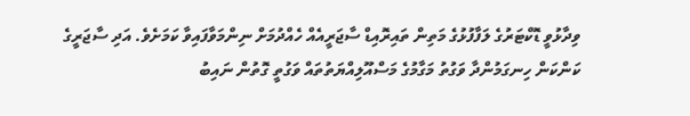ވިދާޅުވީ ޑޮކްޓަރުގެ ލަފާފުޅުގެ މަތިން ތައިރޮއިޑް ސާޖަރީއެއް ހެއްދުމަށް ނިންމަވާފައިވާ ކަމަށެވެ. އަދި ސާޖަރީގެ ކަންކަން ހިނގަމުންދާ ވަގުތު މަގާމުގެ މަސްއޫލިއްޔަތުތައް ވަގުތީ ގޮތުން ނައިބު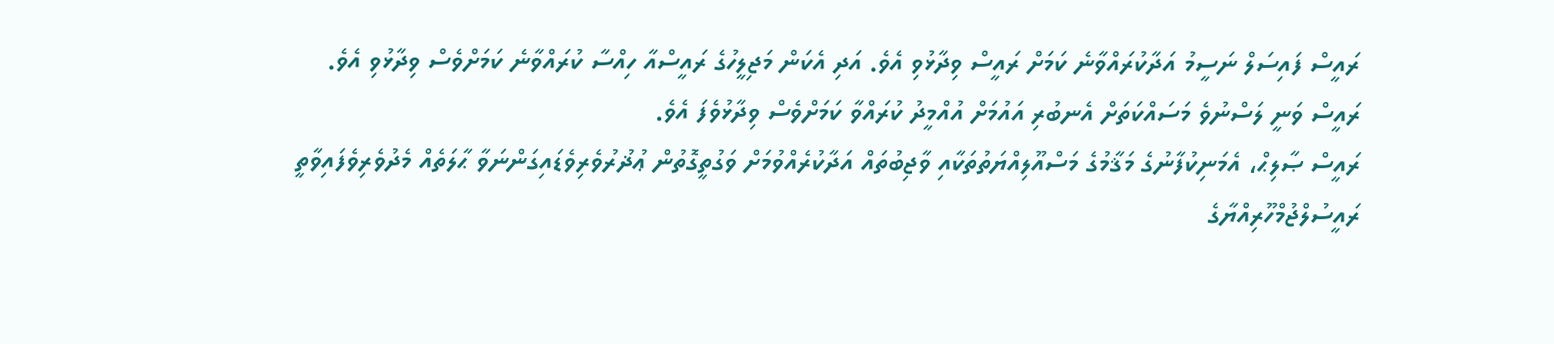ރައީސް ފައިސަލް ނަސީމު އަދާކުރައްވާނެ ކަމަށް ރައީސް ވިދާޅުވި އެވެ. އަދި އެކަން މަޖިލީހުގެ ރައީސްއާ ހިއްސާ ކުރައްވާނެ ކަމަށްވެސް ވިދާޅުވި އެވެ.
ރައީސް ވަނީ ލަސްނުވެ މަސައްކަތަށް އެނބުރި އައުމަށް އުއްމީދު ކުރައްވާ ކަމަށްވެސް ވިދާޅުވެފަ އެވެ.
ރައީސް ޞާލިޙް، އެމަނިކުފާނުގެ މަޤާމުގެ މަސްއޫލިއްޔަތުތަކާއި ވާޖިބުތައް އަދާކުރެއްވުމަށް ވަގުތީގޮތުން ޢުޛުރުވެރިވެޑައިގަންނަވާ ޙާލަތެއް މެދުވެރިވެފައިވާތީ ރައީސުލްޖުމްހޫރިއްޔާގެ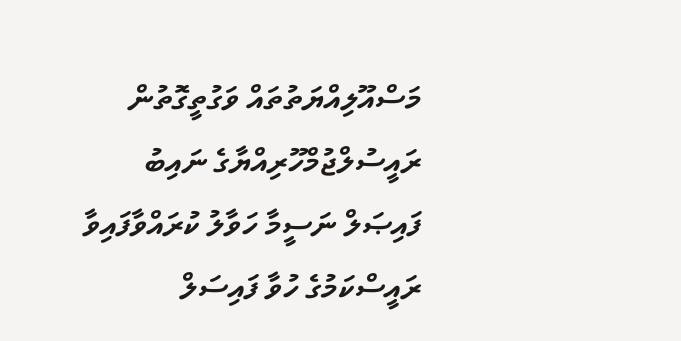މަސްއޫލިއްޔަތުތައް ވަގުތީގޮތުން ރައީސުލްޖުމްހޫރިއްޔާގެ ނައިބު ފައިޞަލް ނަސީމާ ހަވާލު ކުރައްވާފައިވާ ރައީސްކަމުގެ ހުވާ ފައިސަލް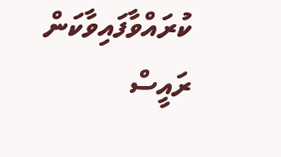ކުރައްވާފައިވާކަން ރައީސް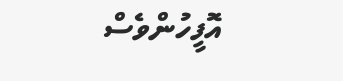އޮފީހުންވެސް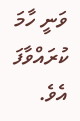ވަނީ ހާމަ ކުރައްވާފަ އެވެ.